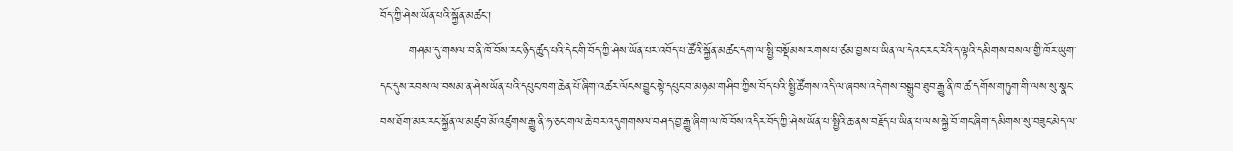བོད་ཀྱི་ཤེས་ཡོན་པའི་སྐྱོན་མཚང་།
       གཤམ་དུ་གསལ་བ་ནི་ཁོ་བོས་རང་ཉིད་ཚུད་པའི་དེང་གི་བོད་ཀྱི་ཤེས་ཡོན་པར་འབོད་པ་ཚོའི་སྐྱོན་མཚང་དག་ལ་སྤྱི་བསྡོམས་རགས་པ་ཙམ་བྱས་པ་ཡིན་ལ་དེའང་རང་རེའི་ད་ལྟའི་དམིགས་བསལ་གྱི་ཁོར་ཡུག་དང་དུས་རབས་ལ་བསམ་ན་ཤེས་ཡོན་པའི་དཔུང་ཁག་ཆེན་པོ་ཞིག་འཚར་ལོངས་བྱུང་སྟེ་དཔུང་བ་མཉམ་གཤིབ་ཀྱིས་བོད་པའི་སྤྱི་ཚོགས་འདི་ལ་ཞབས་འདེགས་བསྒྲུབ་ཐུབ་རྒྱུ་ནི་ཁ་ཚ་དགོས་གཏུག་གི་ལས་སུ་སྣང་བས་ཐོག་མར་རང་སྐྱོན་ལ་མཛུབ་མོ་འཛུགས་རྒྱུ་ནི་ཧ་ཅང་གལ་ཆེ་བར་འདུགགསལ་བཤད་བྱ་རྒྱུ་ཞིག་ལ་ཁོ་བོས་འདིར་བོད་ཀྱི་ཤེས་ཡོན་པ་སྤྱིའི་ཆ་ནས་བརྗོད་པ་ཡིན་པ་ལས་སྐྱེ་བོ་གང་ཞིག་དམིགས་སུ་བཟུང་མེད་ལ་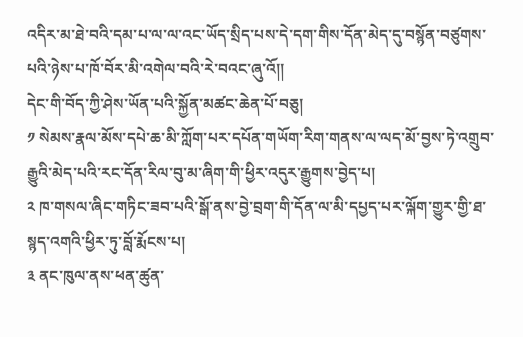འདིར་མ་ཐེ་བའི་དམ་པ་ལ་ལ་འང་ཡོད་སྲིད་པས་དེ་དག་གིས་དོན་མེད་དུ་བསྙོན་བཙུགས་པའི་ཉེས་པ་ཁོ་བོར་མི་འགེལ་བའི་རེ་བའང་ཞུ་འོ།།
དེང་གི་བོད་ཀྱི་ཤེས་ཡོན་པའི་སྐྱོན་མཚང་ཆེན་པོ་བཅུ།
༡ སེམས་རྣལ་མོས་དཔེ་ཆ་མི་ཀློག་པར་དཔོན་གཡོག་རིག་གནས་ལ་ལད་མོ་བྱས་ཏེ་འགྲུབ་རྒྱུའི་མེད་པའི་རང་དོན་རིལ་བུ་མ་ཞིག་གི་ཕྱིར་འདུར་རྒྱུགས་བྱེད་པ།
༢ ཁ་གསལ་ཞིང་གཏིང་ཟབ་པའི་སྒོ་ནས་བྱེ་བྲག་གི་དོན་ལ་མི་དཔྱད་པར་ལྐོག་གྱུར་གྱི་ཐ་སྙད་འགའི་ཕྱིར་ཏུ་བློ་རྨོངས་པ།
༣ ནང་ཁུལ་ནས་ཕན་ཚུན་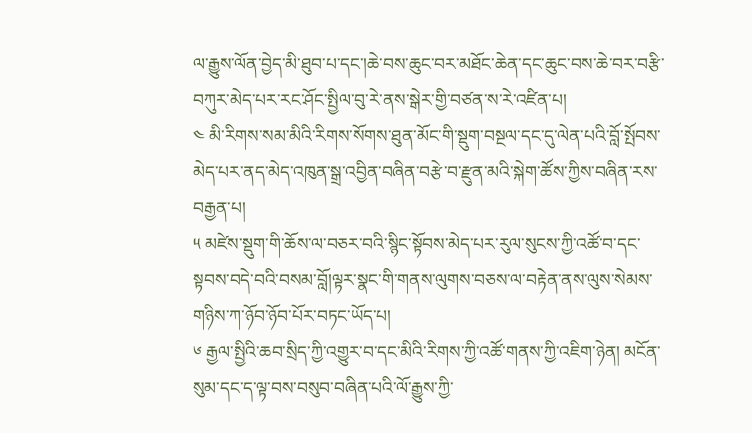ལ་རྒྱུས་ལོན་བྱེད་མི་ཐུབ་པ་དང་།ཆེ་བས་ཆུང་བར་མཐོང་ཆེན་དང་ཆུང་བས་ཆེ་བར་བརྩི་བཀུར་མེད་པར་རང་ཤོང་སྤྱིལ་བུ་རེ་ནས་སྒེར་གྱི་བཙན་ས་རེ་འཛིན་པ།
༤ མི་རིགས་སམ་མིའི་རིགས་སོགས་ཐུན་མོང་གི་སྡུག་བསྔལ་དང་དུ་ལེན་པའི་བློ་སྤོབས་མེད་པར་ནད་མེད་འཁུན་སྒྲ་འབྱིན་བཞིན་བརྩེ་བ་རྫུན་མའི་སྐེག་ཚོས་ཀྱིས་བཞིན་རས་བརྒྱན་པ།
༥ མཛེས་སྡུག་གི་ཆོས་ལ་བཅར་བའི་སྙིང་སྟོབས་མེད་པར་རུལ་སུངས་ཀྱི་འཚོ་བ་དང་སྟབས་བདེ་བའི་བསམ་བློ།ལྟར་སྣང་གི་གནས་ལུགས་བཅས་ལ་བརྟེན་ནས་ལུས་སེམས་གཉིས་ཀ་ཉོབ་ཉོབ་པོར་བཏང་ཡོད་པ།
༦ རྒྱལ་སྤྱིའི་ཆབ་སྲིད་ཀྱི་འགྱུར་བ་དང་མིའི་རིགས་ཀྱི་འཚོ་གནས་ཀྱི་འཇིག་ཉེན། མངོན་སུམ་དང་ད་ལྟ་བས་བསུབ་བཞིན་པའི་ལོ་རྒྱུས་ཀྱི་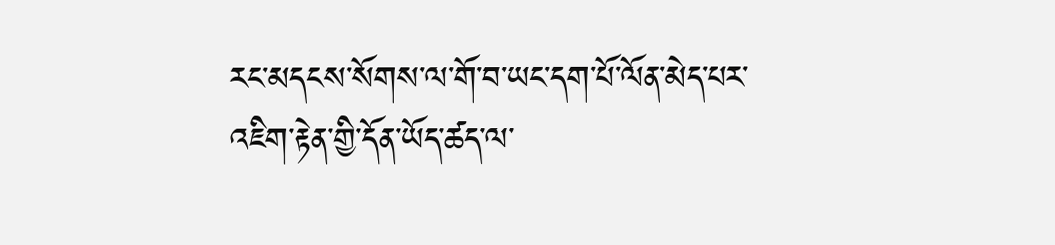རང་མདངས་སོགས་ལ་གོ་བ་ཡང་དག་པོ་ལོན་མེད་པར་འཇིག་རྟེན་གྱི་དོན་ཡོད་ཚད་ལ་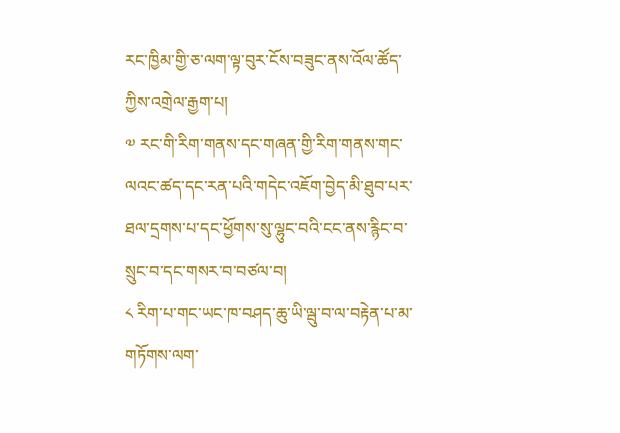རང་ཁྱིམ་གྱི་ཅ་ལག་ལྟ་བུར་ངོས་བཟུང་ནས་འོལ་ཚོད་ཀྱིས་འགྲེལ་རྒྱག་པ།
༧ རང་གི་རིག་གནས་དང་གཞན་གྱི་རིག་གནས་གང་ལའང་ཚད་དང་རན་པའི་གདེང་འཇོག་བྱེད་མི་ཐུབ་པར་ཐལ་དྲགས་པ་དང་ཕྱོགས་སུ་ལྷུང་བའི་ངང་ནས་རྙིང་བ་སྲུང་བ་དང་གསར་བ་བཙལ་བ།
༨ རིག་པ་གང་ཡང་ཁ་བཤད་ཆུ་ཡི་ལྦུ་བ་ལ་བརྟེན་པ་མ་གཏོགས་ལག་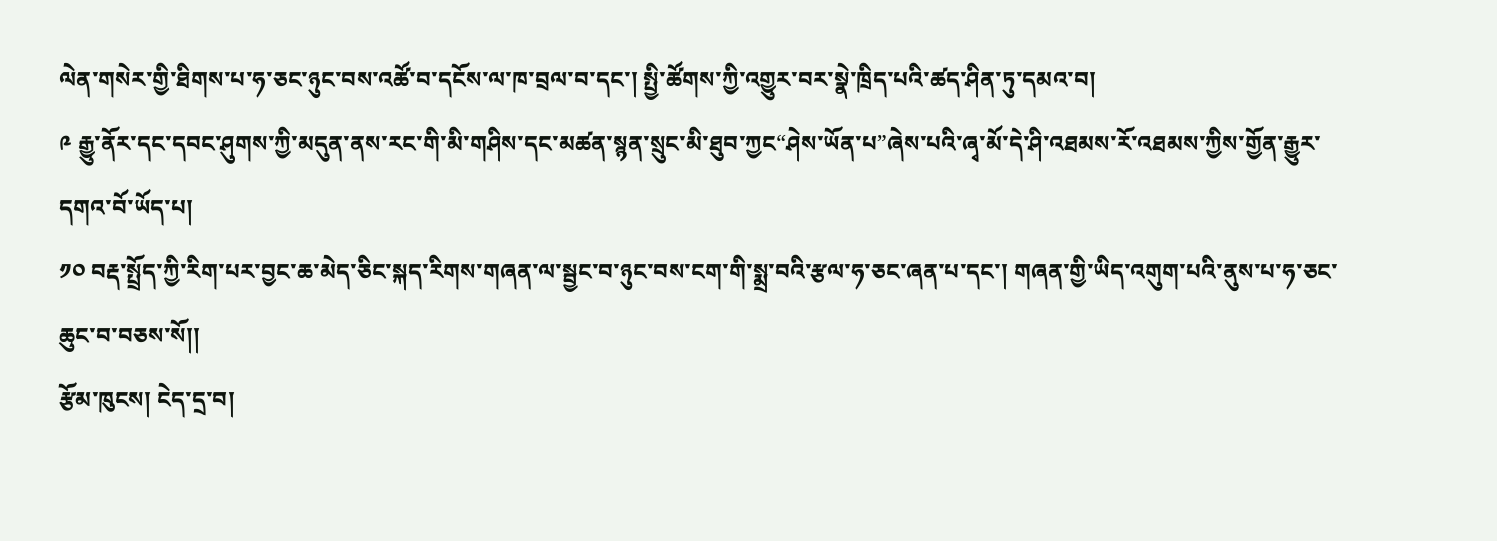ལེན་གསེར་གྱི་ཐིགས་པ་ཧ་ཅང་ཉུང་བས་འཚོ་བ་དངོས་ལ་ཁ་བྲལ་བ་དང་། སྤྱི་ཚོགས་ཀྱི་འགྱུར་བར་སྣེ་ཁྲིད་པའི་ཚད་ཤིན་ཏུ་དམའ་བ།
༩ རྒྱུ་ནོར་དང་དབང་ཤུགས་ཀྱི་མདུན་ནས་རང་གི་མི་གཤིས་དང་མཚན་སྙན་སྲུང་མི་ཐུབ་ཀྱང“ཤེས་ཡོན་པ”ཞེས་པའི་ཞྭ་མོ་དེ་ཤི་འཐམས་རོ་འཐམས་ཀྱིས་གྱོན་རྒྱུར་དགའ་བོ་ཡོད་པ།
༡༠ བརྡ་སྤྲོད་ཀྱི་རིག་པར་བྱང་ཆ་མེད་ཅིང་སྐད་རིགས་གཞན་ལ་སྦྱང་བ་ཉུང་བས་ངག་གི་སྨྲ་བའི་རྩལ་ཧ་ཅང་ཞན་པ་དང་། གཞན་གྱི་ཡིད་འགུག་པའི་ནུས་པ་ཧ་ཅང་ཆུང་བ་བཅས་སོ།།
རྩོམ་ཁུངས། ངེད་དྲ་བ།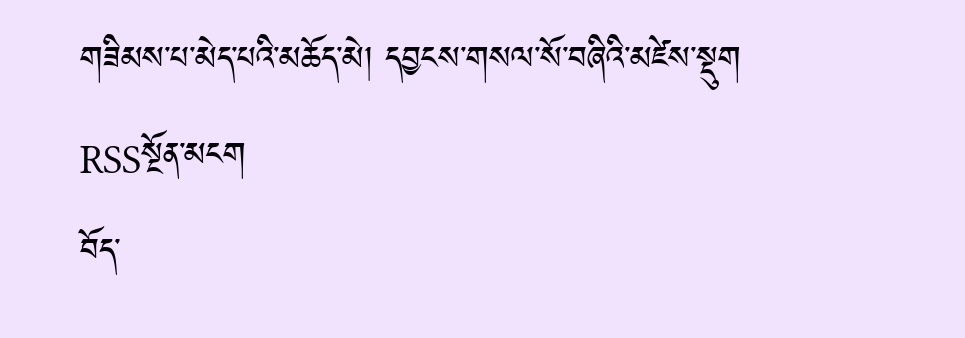གཟིམས་པ་མེད་པའི་མཆོད་མེ། དབྱངས་གསལ་སོ་བཞིའི་མཛེས་སྡུག  RSSསྔོན་མངག
བོད་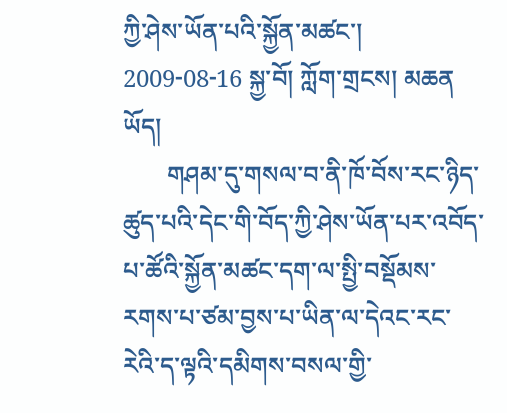ཀྱི་ཤེས་ཡོན་པའི་སྐྱོན་མཚང་།
2009-08-16 སྐྱ་བོ། ཀློག་གྲངས། མཆན ཡོད།
       གཤམ་དུ་གསལ་བ་ནི་ཁོ་བོས་རང་ཉིད་ཚུད་པའི་དེང་གི་བོད་ཀྱི་ཤེས་ཡོན་པར་འབོད་པ་ཚོའི་སྐྱོན་མཚང་དག་ལ་སྤྱི་བསྡོམས་རགས་པ་ཙམ་བྱས་པ་ཡིན་ལ་དེའང་རང་རེའི་ད་ལྟའི་དམིགས་བསལ་གྱི་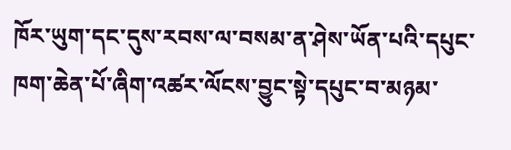ཁོར་ཡུག་དང་དུས་རབས་ལ་བསམ་ན་ཤེས་ཡོན་པའི་དཔུང་ཁག་ཆེན་པོ་ཞིག་འཚར་ལོངས་བྱུང་སྟེ་དཔུང་བ་མཉམ་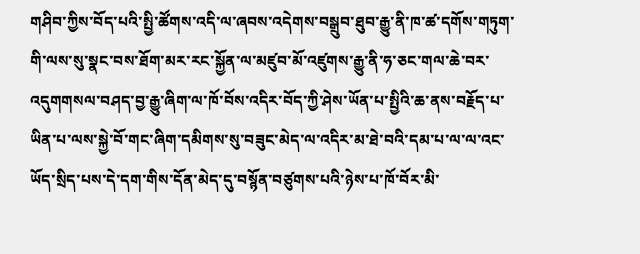གཤིབ་ཀྱིས་བོད་པའི་སྤྱི་ཚོགས་འདི་ལ་ཞབས་འདེགས་བསྒྲུབ་ཐུབ་རྒྱུ་ནི་ཁ་ཚ་དགོས་གཏུག་གི་ལས་སུ་སྣང་བས་ཐོག་མར་རང་སྐྱོན་ལ་མཛུབ་མོ་འཛུགས་རྒྱུ་ནི་ཧ་ཅང་གལ་ཆེ་བར་འདུགགསལ་བཤད་བྱ་རྒྱུ་ཞིག་ལ་ཁོ་བོས་འདིར་བོད་ཀྱི་ཤེས་ཡོན་པ་སྤྱིའི་ཆ་ནས་བརྗོད་པ་ཡིན་པ་ལས་སྐྱེ་བོ་གང་ཞིག་དམིགས་སུ་བཟུང་མེད་ལ་འདིར་མ་ཐེ་བའི་དམ་པ་ལ་ལ་འང་ཡོད་སྲིད་པས་དེ་དག་གིས་དོན་མེད་དུ་བསྙོན་བཙུགས་པའི་ཉེས་པ་ཁོ་བོར་མི་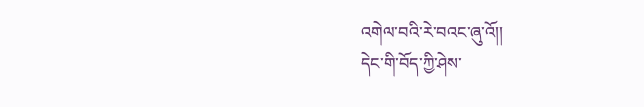འགེལ་བའི་རེ་བའང་ཞུ་འོ།།
དེང་གི་བོད་ཀྱི་ཤེས་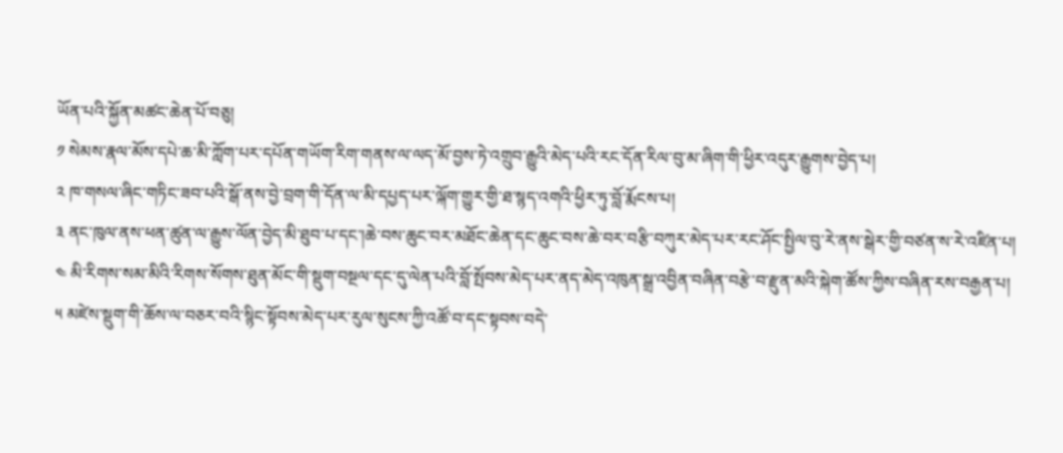ཡོན་པའི་སྐྱོན་མཚང་ཆེན་པོ་བཅུ།
༡ སེམས་རྣལ་མོས་དཔེ་ཆ་མི་ཀློག་པར་དཔོན་གཡོག་རིག་གནས་ལ་ལད་མོ་བྱས་ཏེ་འགྲུབ་རྒྱུའི་མེད་པའི་རང་དོན་རིལ་བུ་མ་ཞིག་གི་ཕྱིར་འདུར་རྒྱུགས་བྱེད་པ།
༢ ཁ་གསལ་ཞིང་གཏིང་ཟབ་པའི་སྒོ་ནས་བྱེ་བྲག་གི་དོན་ལ་མི་དཔྱད་པར་ལྐོག་གྱུར་གྱི་ཐ་སྙད་འགའི་ཕྱིར་ཏུ་བློ་རྨོངས་པ།
༣ ནང་ཁུལ་ནས་ཕན་ཚུན་ལ་རྒྱུས་ལོན་བྱེད་མི་ཐུབ་པ་དང་།ཆེ་བས་ཆུང་བར་མཐོང་ཆེན་དང་ཆུང་བས་ཆེ་བར་བརྩི་བཀུར་མེད་པར་རང་ཤོང་སྤྱིལ་བུ་རེ་ནས་སྒེར་གྱི་བཙན་ས་རེ་འཛིན་པ།
༤ མི་རིགས་སམ་མིའི་རིགས་སོགས་ཐུན་མོང་གི་སྡུག་བསྔལ་དང་དུ་ལེན་པའི་བློ་སྤོབས་མེད་པར་ནད་མེད་འཁུན་སྒྲ་འབྱིན་བཞིན་བརྩེ་བ་རྫུན་མའི་སྐེག་ཚོས་ཀྱིས་བཞིན་རས་བརྒྱན་པ།
༥ མཛེས་སྡུག་གི་ཆོས་ལ་བཅར་བའི་སྙིང་སྟོབས་མེད་པར་རུལ་སུངས་ཀྱི་འཚོ་བ་དང་སྟབས་བདེ་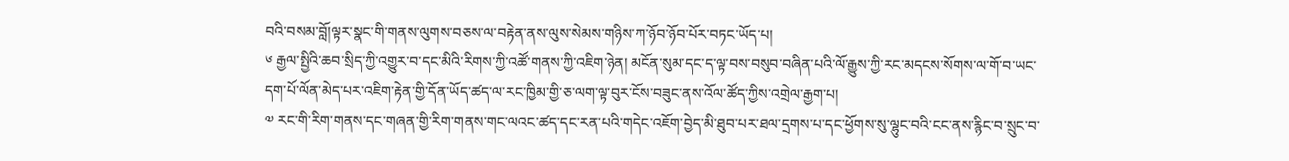བའི་བསམ་བློ།ལྟར་སྣང་གི་གནས་ལུགས་བཅས་ལ་བརྟེན་ནས་ལུས་སེམས་གཉིས་ཀ་ཉོབ་ཉོབ་པོར་བཏང་ཡོད་པ།
༦ རྒྱལ་སྤྱིའི་ཆབ་སྲིད་ཀྱི་འགྱུར་བ་དང་མིའི་རིགས་ཀྱི་འཚོ་གནས་ཀྱི་འཇིག་ཉེན། མངོན་སུམ་དང་ད་ལྟ་བས་བསུབ་བཞིན་པའི་ལོ་རྒྱུས་ཀྱི་རང་མདངས་སོགས་ལ་གོ་བ་ཡང་དག་པོ་ལོན་མེད་པར་འཇིག་རྟེན་གྱི་དོན་ཡོད་ཚད་ལ་རང་ཁྱིམ་གྱི་ཅ་ལག་ལྟ་བུར་ངོས་བཟུང་ནས་འོལ་ཚོད་ཀྱིས་འགྲེལ་རྒྱག་པ།
༧ རང་གི་རིག་གནས་དང་གཞན་གྱི་རིག་གནས་གང་ལའང་ཚད་དང་རན་པའི་གདེང་འཇོག་བྱེད་མི་ཐུབ་པར་ཐལ་དྲགས་པ་དང་ཕྱོགས་སུ་ལྷུང་བའི་ངང་ནས་རྙིང་བ་སྲུང་བ་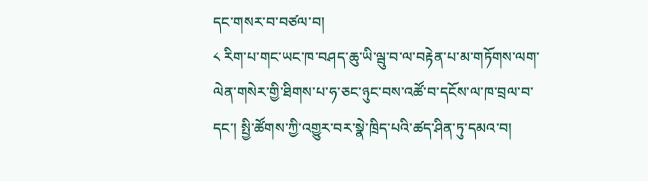དང་གསར་བ་བཙལ་བ།
༨ རིག་པ་གང་ཡང་ཁ་བཤད་ཆུ་ཡི་ལྦུ་བ་ལ་བརྟེན་པ་མ་གཏོགས་ལག་ལེན་གསེར་གྱི་ཐིགས་པ་ཧ་ཅང་ཉུང་བས་འཚོ་བ་དངོས་ལ་ཁ་བྲལ་བ་དང་། སྤྱི་ཚོགས་ཀྱི་འགྱུར་བར་སྣེ་ཁྲིད་པའི་ཚད་ཤིན་ཏུ་དམའ་བ།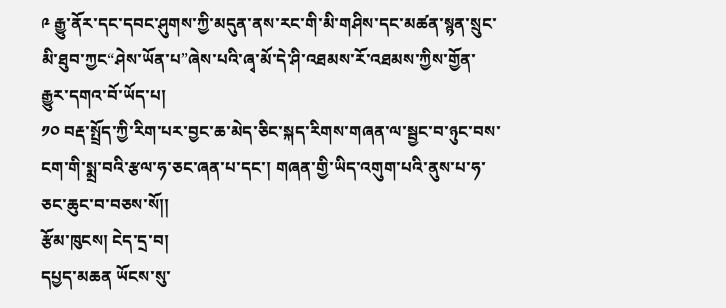༩ རྒྱུ་ནོར་དང་དབང་ཤུགས་ཀྱི་མདུན་ནས་རང་གི་མི་གཤིས་དང་མཚན་སྙན་སྲུང་མི་ཐུབ་ཀྱང“ཤེས་ཡོན་པ”ཞེས་པའི་ཞྭ་མོ་དེ་ཤི་འཐམས་རོ་འཐམས་ཀྱིས་གྱོན་རྒྱུར་དགའ་བོ་ཡོད་པ།
༡༠ བརྡ་སྤྲོད་ཀྱི་རིག་པར་བྱང་ཆ་མེད་ཅིང་སྐད་རིགས་གཞན་ལ་སྦྱང་བ་ཉུང་བས་ངག་གི་སྨྲ་བའི་རྩལ་ཧ་ཅང་ཞན་པ་དང་། གཞན་གྱི་ཡིད་འགུག་པའི་ནུས་པ་ཧ་ཅང་ཆུང་བ་བཅས་སོ།།
རྩོམ་ཁུངས། ངེད་དྲ་བ།
དཔྱད་མཆན ཡོངས་སུ་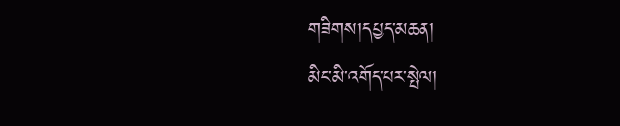གཟིགས།དཔྱད་མཆན།
མིང་མི་འགོད་པར་སྤེལ།